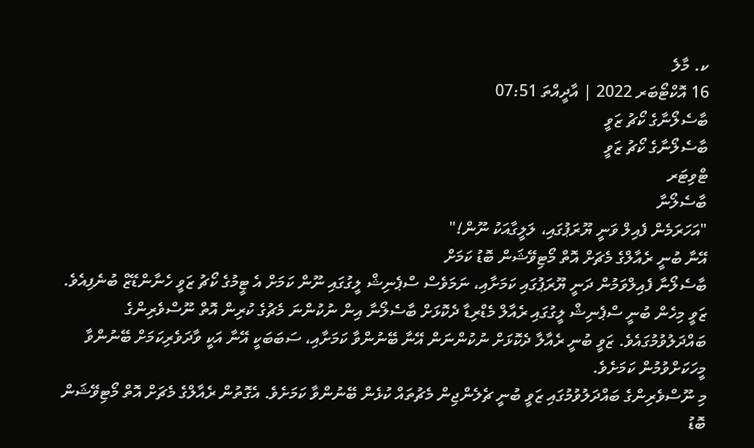ކ. މާލެ
16 އޮކްޓޯބަރ 2022 | އާދީއްތަ 07:51
ބާސެލޯނާގެ ކޯޗު ޒަވީ
ބާސެލޯނާގެ ކޯޗު ޒަވީ
ޓްވިޓަރ
ބާސެލޯނާ
"އަހަރަމެން ފެއިލް ވަނީ ޔޫރަޕުގައި، ލަލީގާއަކު ނޫން!"
އޭނާ ބުނީ ރެއާލްގެ މެޗަށް އޮތް މޯޓިވޭޝަން ބޮޑު ކަމަށް
ބާސެލޯނާ ފެއިލްވަމުން ދަނީ ޔޫރަޕުގައި ކަމަށާއި، ނަމަވެސް ސްޕެނިޝް ލީގުގައި ނޫން ކަމަށް އެ ޓީމުގެ ކޯޗު ޒަވީ ހެނާންޑޭޒް ބުނެފިއެވެ.
ޒަވީ މިހެން ބުނީ ސްޕެނިޝް ލީގުގައި ރެއާލް މެޑްރިޑާ ދެކޮޅަށް ބާސެލޯނާ އިން ނުކުންނަ މެޗުގެ ކުރިން އޮތް ނޫސްވެރިންގެ ބައްދަލުވުމުގައެވެ. ޒަވީ ބުނީ ރެއާލާ ދެކޮޅަށް ނުކުންނަން އޭނާ ބޭނުންވާ ކަމަށާއި، ސަބަބަކީ އޭނާ އަކީ ވާދަވެރިކަމަށް ބޭނުންވާ މީހަކަށްވުމުން ކަމަށެވެ.
މި ނޫސްވެރިންގެ ބައްދަލުވުމުގައި ޒަވީ ބުނީ ޗެލެންޖިން މެޗުތައް ކުޅެން ބޭނުންވާ ކަމަށެވެ. އެގޮތުން ރެއާލްގެ މެޗަށް އޮތް މޯޓިވޭޝަން ބޮޑު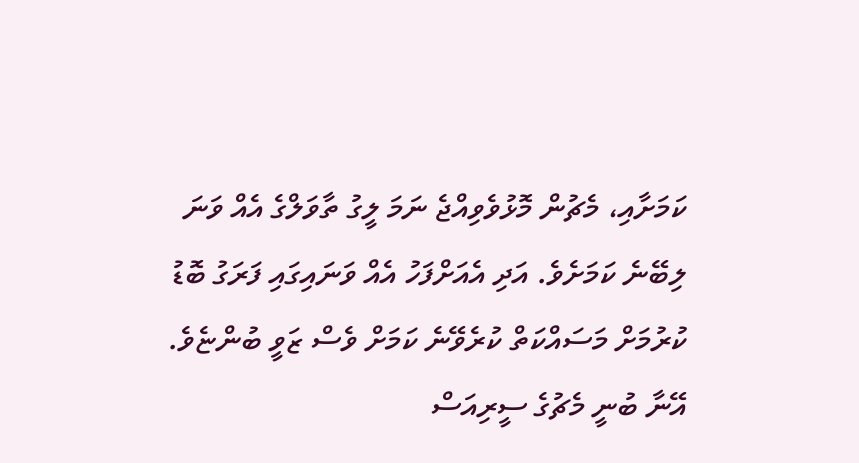ކަމަށާއި، މެޗުން މޮޅުވެވިއްޖެ ނަމަ ލީގު ތާވަލްގެ އެއް ވަނަ ލިބޭނެ ކަމަށެވެ. އަދި އެއަށްފަހު އެއް ވަނައިގައި ފަރަގު ބޮޑު ކުރުމަށް މަސައްކަތް ކުރެވޭނެ ކަމަށް ވެސް ޒަވީ ބުންޏެވެ. އޭނާ ބުނީ މެޗުގެ ސީރިއަސް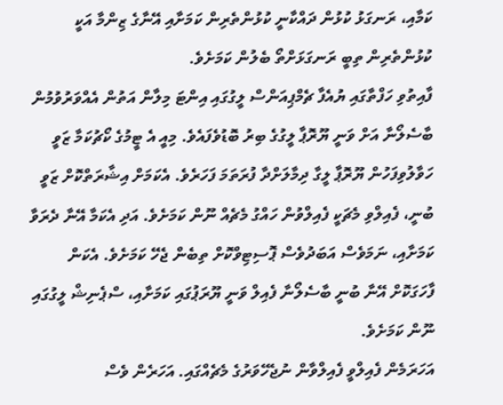ކަމާއި، ރަނގަޅު ކުޅުން ދައްކާނީ ކުޅުންތެރިން ކަމަށާއި އޭނާގެ ޒިންމާ އަކީ ކުޅުންތެރިން ތިބީ ރަނގަޅަށްތޯ ބެލުން ކަމަށެވެ.
ފާއިތުވި ހަފްތާގައި ޔުއެފާ ޗެމްޕިއަންސް ލީގުގައި އިންޓަ މިލާން އަތުން އެއްވަރުވުމުން ބާސެލޯނާ އަށް ވަނީ ޔޫރޮޕާ ލީގުގެ ބިރު ބޮޑުވެފައެވެ. މިއީ އެ ޓީމުގެ ކޯޗުކަމާ ޒަވީ ހަވާލުވިފަހުން ޔޫރޮޕާ ލީގާ ދިމާލަށްދާ ފުރަތަމަ ފަހަރެވެ. އެކަމަށް އިޝާރަތްކޮށް ޒަވީ ބުނީ، ފެއިލްވި މެޗަކީ ފެއިލްވުން ހައްގު މެޗެއް ނޫން ކަމަށެވެ. އަދި އެކަމާ އޭނާ ދެރަވާ ކަމަށާއި، ނަމަވެސް އަބަދުވެސް ޕޮސިޓިވްކޮށް ތިބެން ޖެހޭ ކަމަށެވެ. އެކަން ފާހަގަކޮށް އޭނާ ބުނީ ބާސެލޯނާ ފެއިލް ވަނީ ޔޫރަޕުގައި ކަމަށާއި، ސްޕެނިޝް ލީގުގައި ނޫން ކަމަށެވެ.
އަހަރަމެން ފެއިލްވީ ފެއިލްވާން ނުޖެހޭވަރުގެ މެޗެއްގައި. އަހަރެން ވެސް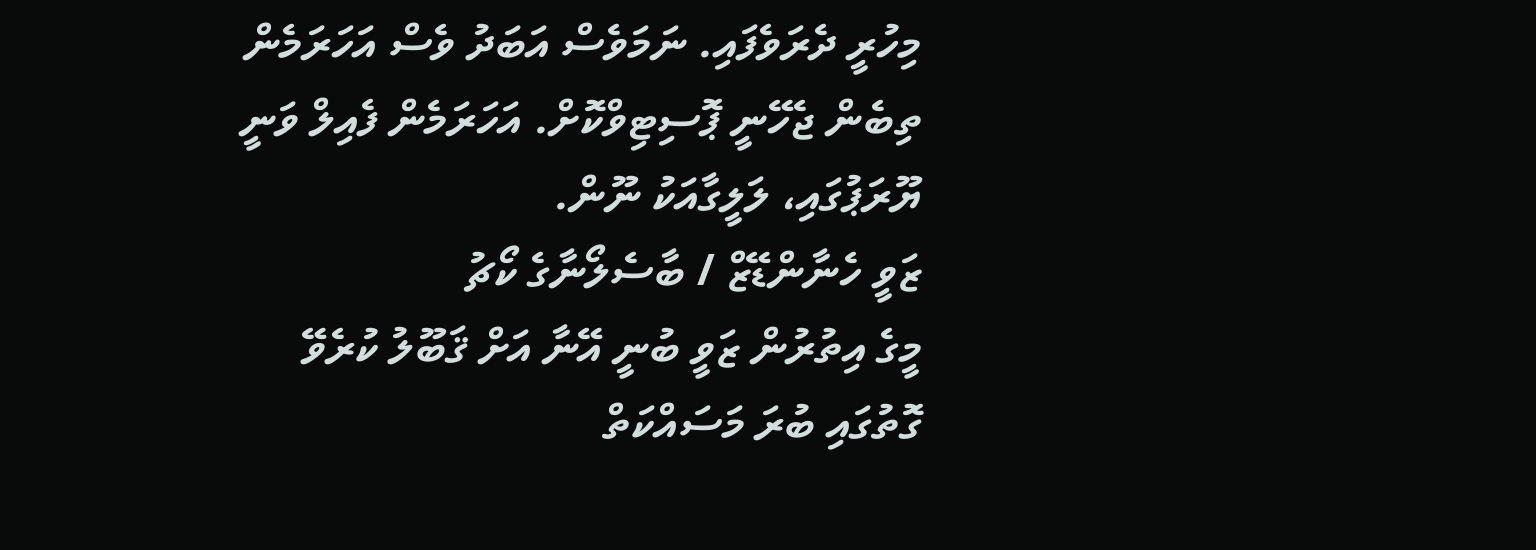މިހުރީ ދެރަވެފައި. ނަމަވެސް އަބަދު ވެސް އަހަރަމެން ތިބެން ޖެހޭނީ ޕޮސިޓިވްކޮށް. އަހަރަމެން ފެއިލް ވަނީ ޔޫރަޕުގައި، ލަލީގާއަކު ނޫން.
ޒަވީ ހެނާންޑޭޒް / ބާސެލޯނާގެ ކޯޗު
މީގެ އިތުރުން ޒަވީ ބުނީ އޭނާ އަށް ޤަބޫލު ކުރެވޭ ގޮތުގައި ބުރަ މަސައްކަތް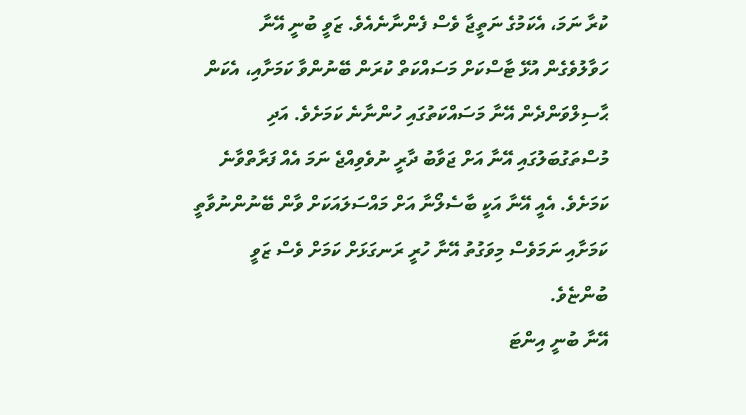ކުރާ ނަމަ، އެކަމުގެ ނަތީޖާ ވެސް ފެންނާނެއެވެ. ޒަވީ ބުނީ އޭނާ ހަވާލުވެގެން އުޅޭ ޓާސްކަށް މަސައްކަތް ކުރަން ބޭނުންވާ ކަމަށާއި، އެކަން ޙާސިލްވަންދެން އޭނާ މަސައްކަތުގައި ހުންނާނެ ކަމަށެވެ. އަދި މުސްތަގުބަލުގައި އޭނާ އަށް ޖަވާބު ދާރީ ނުވެވިއްޖެ ނަމަ އެއް ފަރާތްވާނެ ކަމަށެވެ. އެއީ އޭނާ އަކީ ބާސެލޯނާ އަށް މައްސަލައަކަށް ވާން ބޭނުންނުވާތީ ކަމަށާއި ނަމަވެސް މިވަގުތު އޭނާ ހުރީ ރަނގަޅަށް ކަމަށް ވެސް ޒަވީ ބުންޏެވެ.
އޭނާ ބުނީ އިންޓަ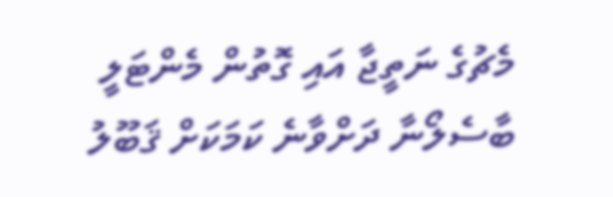މެޗުގެ ނަތީޖާ އައި ގޮތުން މެންޓަލީ ބާސެލޯނާ ދަށްވާނެ ކަމަކަށް ޤަބޫލު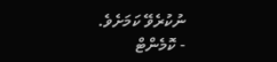ނުކުރެވޭ ކަމަށެވެ.
- ކޮމެންޓް